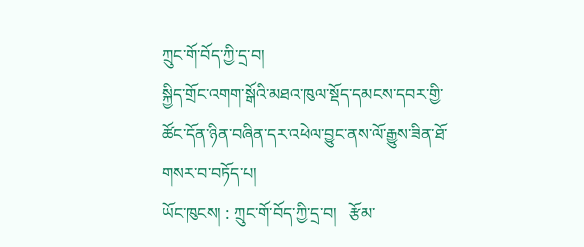ཀྲུང་གོ་བོད་ཀྱི་དྲ་བ།
སྐྱིད་གྲོང་འགག་སྒོའི་མཐའ་ཁུལ་སྡོད་དམངས་དབར་གྱི་ཚོང་དོན་ཉིན་བཞིན་དར་འཕེལ་བྱུང་ནས་ལོ་རྒྱུས་ཟིན་ཐོ་གསར་བ་བཏོད་པ།
ཡོང་ཁུངས། : ཀྲུང་གོ་བོད་ཀྱི་དྲ་བ།   རྩོམ་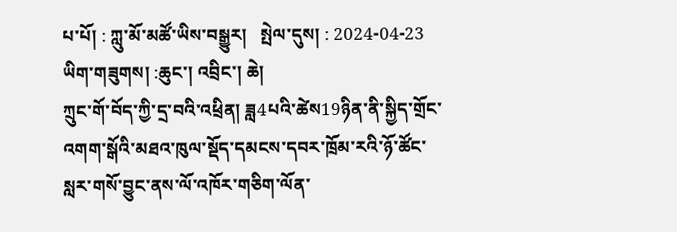པ་པོ། : ཀླུ་མོ་མཚོ་ཡིས་བསྒྱུར།   སྤེལ་དུས། : 2024-04-23
ཡིག་གཟུགས། :ཆུང་། འབྲིང་། ཆེ།
ཀྲུང་གོ་བོད་ཀྱི་དྲ་བའི་འཕྲིན། ཟླ4པའི་ཚེས19ཉིན་ནི་སྐྱིད་གྲོང་འགག་སྒོའི་མཐའ་ཁུལ་སྡོད་དམངས་དབར་ཁྲོམ་རའི་ཉོ་ཚོང་སླར་གསོ་བྱུང་ནས་ལོ་འཁོར་གཅིག་ལོན་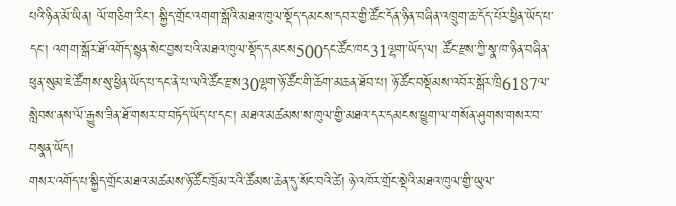པའི་ཉིན་མོ་ཡིན། ལོ་གཅིག་རིང་། སྐྱིད་གྲོང་འགག་སྒོའི་མཐའ་ཁུལ་སྡོད་དམངས་དབར་གྱི་ཚོང་དོན་ཉིན་བཞིན་འཁྲུག་ཆ་དོད་པོར་ཕྱིན་ཡོད་པ་དང་། འགག་སྒོར་ཐོ་འགོད་སྙན་སེང་བྱས་པའི་མཐའ་ཁུལ་སྡོད་དམངས500དང་ཚོང་ཁང31ལྷག་ཡོད་ལ། ཚོང་རྫས་ཀྱི་སྣ་ཁ་ཉིན་བཞིན་ཕུན་སུམ་ཇེ་ཚོགས་སུ་ཕྱིན་ཡོད་པ་དང་ནེ་པ་ལའི་ཚོང་རྫས30ལྷག་ཉོ་ཚོང་གི་ཆོག་མཆན་ཐོབ་པ། ཉོ་ཚོང་བསྡོམས་འབོར་སྒོར་ཁྲི6187ལ་སླེབས་ནས་ལོ་རྒྱུས་ཟིན་ཐོ་གསར་བ་བཏོད་ཡོད་པ་དང་། མཐའ་མཚམས་ས་ཁུལ་གྱི་མཐའ་དར་དམངས་ཕྱུག་ལ་གསོན་ཤུགས་གསར་བ་བསྣན་ཡོད།
གསར་འགོད་པ་སྐྱིད་གྲོང་མཐའ་མཚམས་ཉོ་ཚོང་ཁྲོམ་རའི་ཚོམས་ཆེན་དུ་སོང་བའི་ཚེ། ཉེ་འཁོར་གྲོང་སྡེའི་མཐའ་ཁུལ་གྱི་ཡུལ་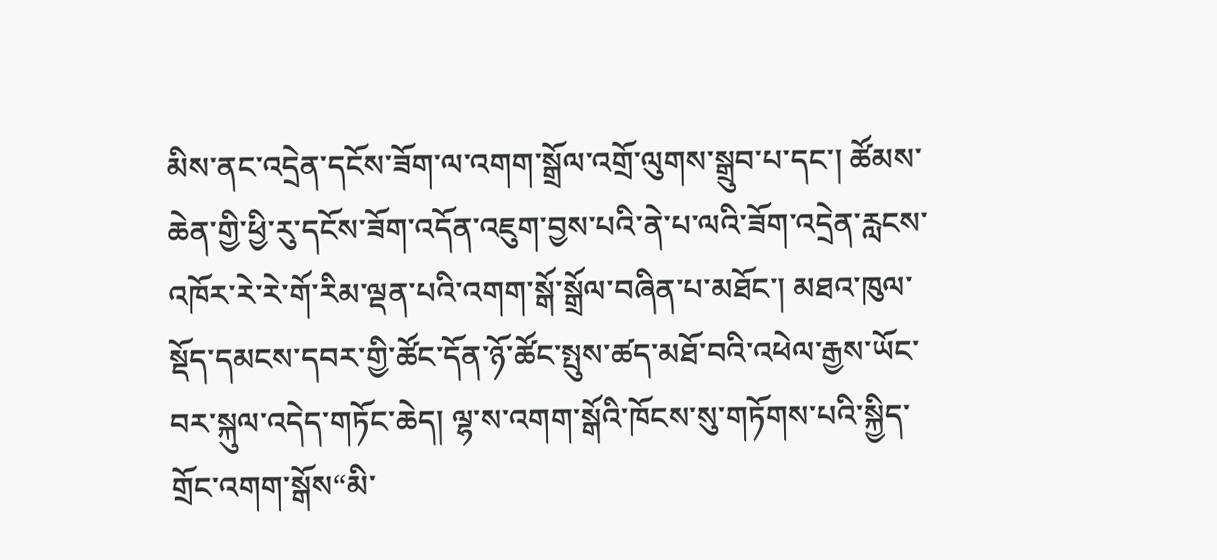མིས་ནང་འདྲེན་དངོས་ཟོག་ལ་འགག་སྒྲོལ་འགྲོ་ལུགས་སྒྲུབ་པ་དང་། ཚོམས་ཆེན་གྱི་ཕྱི་རུ་དངོས་ཟོག་འདོན་འཇུག་བྱས་པའི་ནེ་པ་ལའི་ཟོག་འདྲེན་རླངས་འཁོར་རེ་རེ་གོ་རིམ་ལྡན་པའི་འགག་སྒོ་སྒྲོལ་བཞིན་པ་མཐོང་། མཐའ་ཁུལ་སྡོད་དམངས་དབར་གྱི་ཚོང་དོན་ཉོ་ཚོང་སྤུས་ཚད་མཐོ་བའི་འཕེལ་རྒྱས་ཡོང་བར་སྐུལ་འདེད་གཏོང་ཆེད། ལྷ་ས་འགག་སྒོའི་ཁོངས་སུ་གཏོགས་པའི་སྐྱིད་གྲོང་འགག་སྒོས“མི་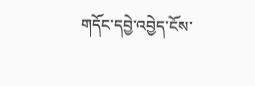གདོང་དབྱེ་འབྱེད་ངོས་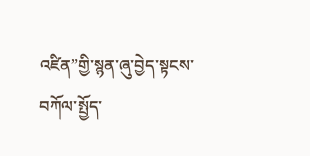འཛིན”གྱི་སྙན་ཞུ་བྱེད་སྟངས་བཀོལ་སྤྱོད་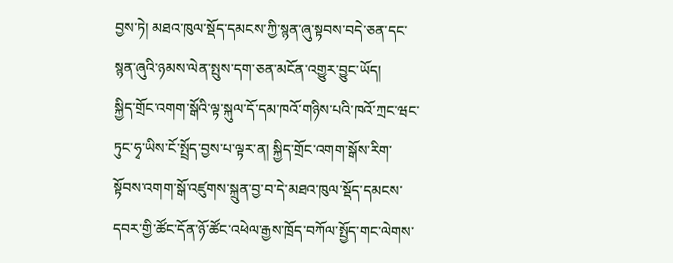བྱས་ཏེ། མཐའ་ཁུལ་སྡོད་དམངས་ཀྱི་སྙན་ཞུ་སྟབས་བདེ་ཅན་དང་སྙན་ཞུའི་ཉམས་ལེན་སྤུས་དག་ཅན་མངོན་འགྱུར་བྱུང་ཡོད།
སྐྱིད་གྲོང་འགག་སྒོའི་ལྟ་སྐུལ་དོ་དམ་ཁའོ་གཉིས་པའི་ཁའོ་ཀྲང་ཝང་ཏུང་ཧྭ་ཡིས་ངོ་སྤྲོད་བྱས་པ་ལྟར་ན། སྐྱིད་གྲོང་འགག་སྒོས་རིག་སྟོབས་འགག་སྒོ་འཛུགས་སྐྲུན་བྱ་བ་དེ་མཐའ་ཁུལ་སྡོད་དམངས་དབར་གྱི་ཚོང་དོན་ཉོ་ཚོང་འཕེལ་རྒྱས་ཁྲོད་བཀོལ་སྤྱོད་གང་ལེགས་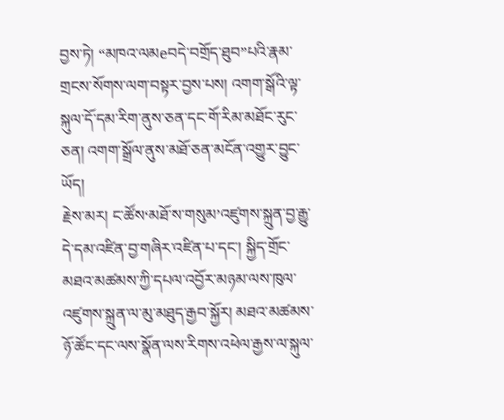བྱས་ཏེ། “མཁའ་ལམeབདེ་བགྲོད་ཐུབ”པའི་རྣམ་གྲངས་སོགས་ལག་བསྟར་བྱས་པས། འགག་སྒོའི་ལྟ་སྐུལ་དོ་དམ་རིག་ནུས་ཅན་དང་གོ་རིམ་མཐོང་རུང་ཅན། འགག་སྒྲོལ་ནུས་མཐོ་ཅན་མངོན་འགྱུར་བྱུང་ཡོད།
རྗེས་མར། ང་ཚོས‘མཐོ་ས་གསུམ’འཛུགས་སྐྲུན་བྱ་རྒྱུ་དེ་དམ་འཛིན་བྱ་གཞིར་འཛིན་པ་དང་། སྐྱིད་གྲོང་མཐའ་མཚམས་ཀྱི་དཔལ་འབྱོར་མཉམ་ལས་ཁུལ་འཛུགས་སྐྲུན་ལ་མུ་མཐུད་རྒྱབ་སྐྱོར། མཐའ་མཚམས་ཉོ་ཚོང་དང་ལས་སྣོན་ལས་རིགས་འཕེལ་རྒྱས་ལ་སྐུལ་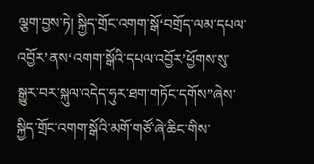ལྕག་བྱས་ཏེ། སྐྱིད་གྲོང་འགག་སྒོ‘བགྲོད་ལམ་དཔལ་འབྱོར’ནས‘འགག་སྒོའི་དཔལ་འབྱོར’ཕྱོགས་སུ་སྒྱུར་བར་སྐུལ་འདེད་ཧུར་ཐག་གཏོང་དགོས”ཞེས་སྐྱིད་གྲོང་འགག་སྒོའི་མགོ་གཙོ་ཞེ་ཆིང་གིས་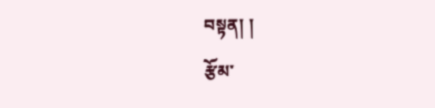བསྟན། །
རྩོམ་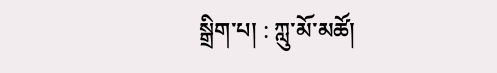སྒྲིག་པ། : ཀླུ་མོ་མཚོ།